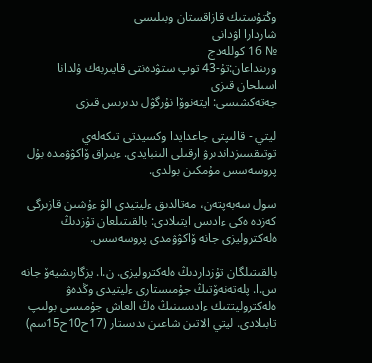وڭتۇستىك قازاقستان وبىلىسى
شاردارا اۋدانى
№ 16 كوللەدج
ورىنداعان:تۇ-43 توپ ستۋدەنتى قايىربەك ۇلدانا اسىلحان قىزى
جەتەكشىسى: ايتەنوۆا نۇرگۋل ىدىرىس قىزى

ليتي - قالىپتى جاعدايدا وكسيدتى تىكەلەي توتىقسىزداندىرۋ ارقىلى الىنبايدى. ءبىراق ۆاكۋۋمدە بۇل پروسەسس مۇمكىن بولدى.

سول سەبەپتەن، مەتالدىق ءليتيدى الۋ ءۇشىن قازىرگى كەزدە ەكى ءادىس ايتىلادى: بالقىتىلعان تۇزدىڭ ەلەكتروليزى جانە ۆاكۋۋمدى پروسەسس.

بالقىتىلگان تۇزداردىڭ ەلەكتروليزى. ن.ا. يزگارىشيەۆ جانە س.ا. پلەتەنەۆتىڭ جۇمىستارى ءليتيدى وڭدەۋ ەلەكتروليتتىك ءادىسىنىڭ ەڭ العاش جۇمىسى بولىپ تابىلادى. ليتي الاتىن شاعىن ىدىستار (17ح10ح15سم)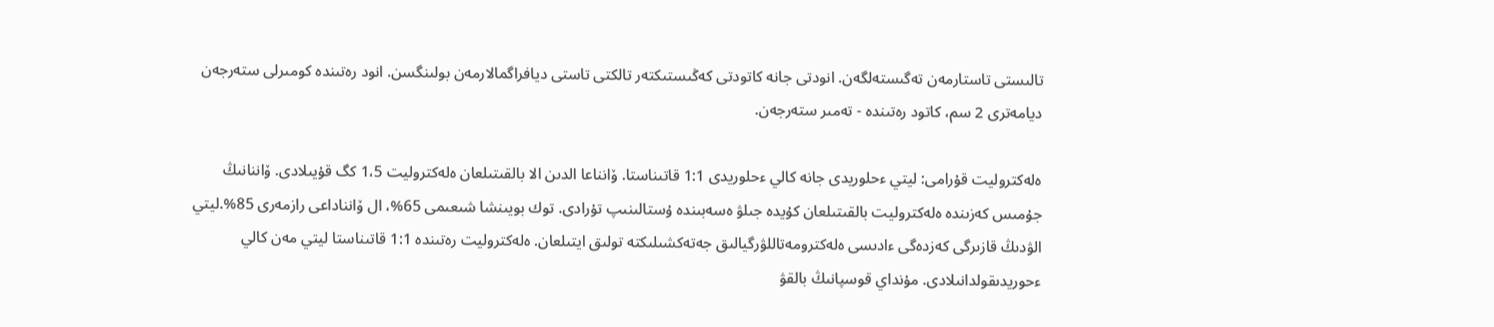تالىستى تاستارمەن تەگىستەلگەن. انودتى جانە كاتودتى كەڭىستىكتەر تالكتى تاستى ديافراگمالارمەن بولىنگسن. انود رەتىندە كومىرلى ستەرجەن ديامەترى 2 سم، كاتود رەتىندە - تەمىر ستەرجەن.

ەلەكتروليت قۇرامى: ليتي ءحلوريدى جانە كالي ءحلوريدى 1:1 قاتىناستا. ۆانناعا الدىن الا بالقىتىلعان ەلەكتروليت 1،5 كگ قۇيىلادى. ۆاننانىڭ جۇمىس كەزىندە ەلەكتروليت بالقىتىلعان كۇيدە جىلۋ ەسەبىندە ۇستالىنىپ تۇرادى. توك بويىنشا شىعىمى 65%، ال ۆانناداعى رازمەرى 85%.ليتي الۋدىڭ قازىرگى كەزدەگى ءادىسى ەلەكترومەتاللۋرگيالىق جەتەكشىلىكتە تولىق ايتىلعان. ەلەكتروليت رەتىندە 1:1 قاتىناستا ليتي مەن كالي ءحوريدىقولدانىلادى. مۇنداي قوسپانىڭ بالقۋ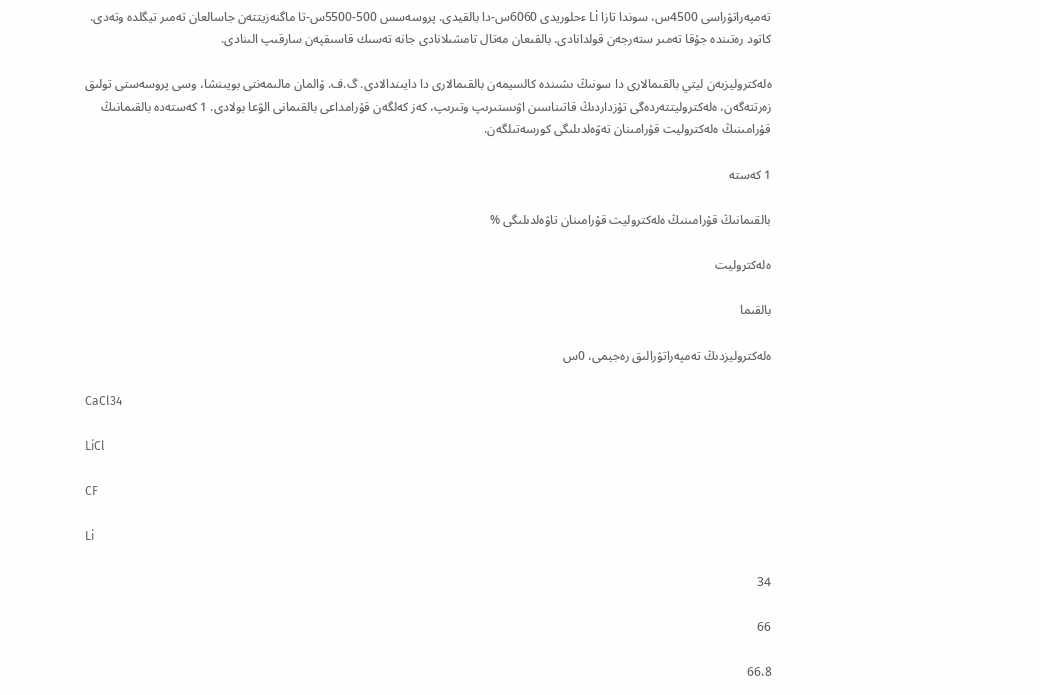تەمپەراتۋراسى 4500س، سوندا تازا Li ءحلوريدى 6060س-دا بالقيدى. پروسەسس 500-5500س-تا ماگنەزيتتەن جاسالعان تەمىر تيگلدە وتەدى. كاتود رەتىندە جۇقا تەمىر ستەرجەن قولدانادى. بالقىعان مەتال تامشىلانادى جانە تەسىك قاسىقپەن سارقىپ الىنادى.

ەلەكتروليزبەن ليتي بالقىمالارى دا سونىڭ ىشىندە كالسيمەن بالقىمالارى دا دايىندالادى. گ.ف. ۆالمان مالىمەنتى بويىنشا، وسى پروسەستى تولىق زەرتتەگەن، ەلەكتروليتتەردەگى تۇزداردىڭ قاتىناسىن اۋىستىرىپ وتىرىپ، كەز كەلگەن قۇرامداعى بالقىمانى الۋعا بولادى. 1 كەستەدە بالقىمانىڭ قۇرامىنىڭ ەلەكتروليت قۇرامىنان تەۋەلدىلىگى كورسەتىلگەن.

1 كەستە

بالقىمانىڭ قۇرامىنىڭ ەلەكتروليت قۇرامىنان تاۋەلدىلىگى %

ەلەكتروليت

بالقىما

ەلەكتروليزدىڭ تەمپەراتۋرالىق رەجيمى، 0س

CaCl34

LiCl

CF

Li

34

66

66،8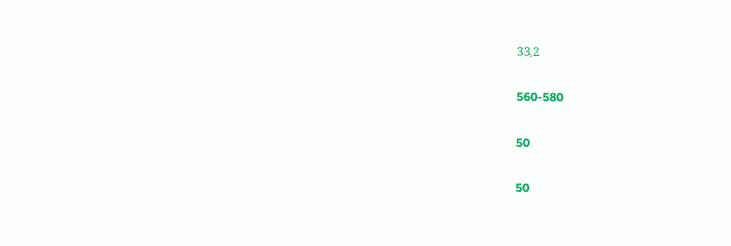33،2

560-580

50

50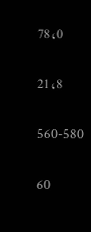78،0

21،8

560-580

60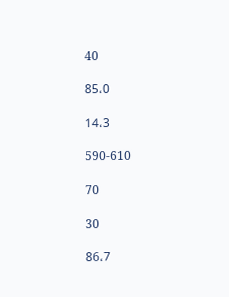40

85،0

14،3

590-610

70

30

86،7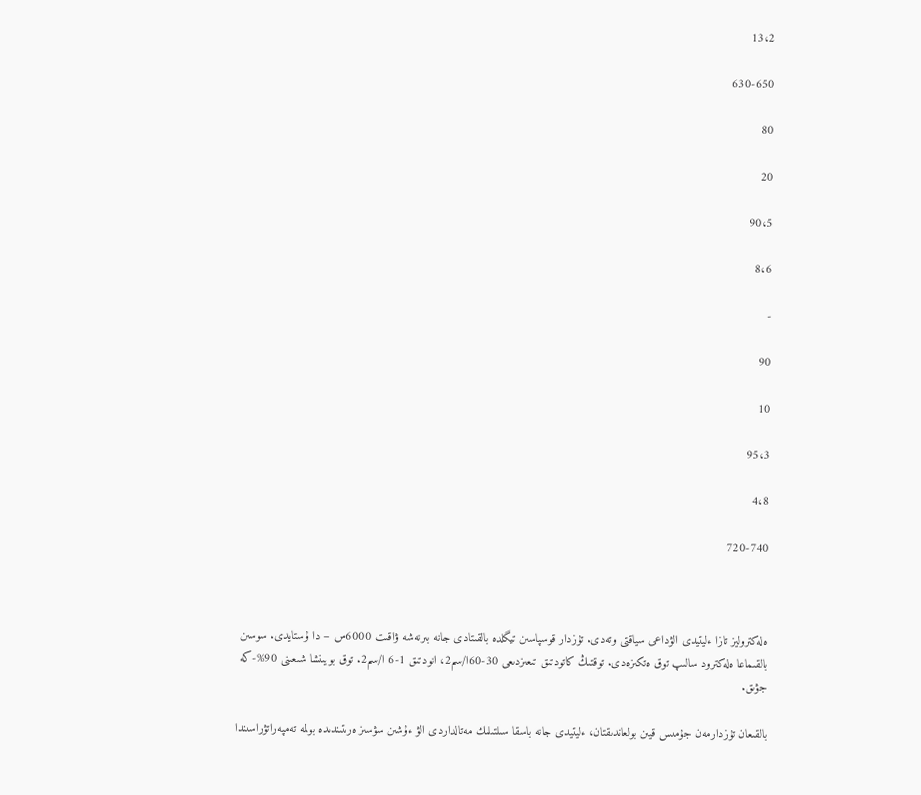13،2

630-650

80

20

90،5

8،6

-

90

10

95،3

4،8

720-740



ەلەكتروليز تازا ءليتيدى الۋداعى سياقتى وتەدى. تۇزدار قوسپاسىن تيگلدە بالقىتادى جانە بىرنەشە ۋاقىت 6000س – دا ۇستايدى. سوسىن بالقىماعا ەلەكترود سالىپ توق ەتكىزەدى. توقتىڭ كاتودتىق تىعىزدىعى 30-60ا/سم2، انودتىق 1-6 ا/سم2. توق بويىنشا شىعىنى 90%-كە جۋىق.

بالقىعان تۇزدارمەن جۇمىس قيىن بولعاندىقتان، ءليتيدى جانە باسقا سىلتىلىك مەتالداردى الۋ ءۇشىن سۋسىز ەرىتىندىدە بولمە تەمپەراتۋراسىندا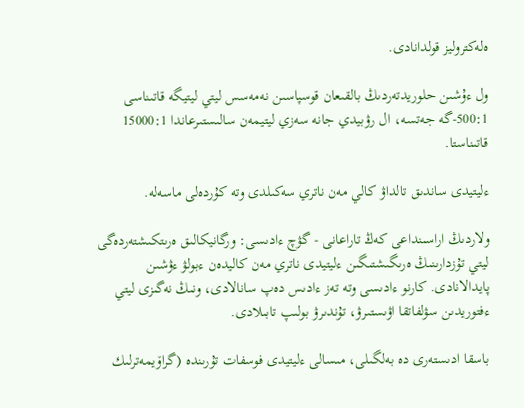ەلەكتروليز قولدانادى.

ول ءۇشىن حلوريدتەردىڭ بالقىعان قوسپاسىن نەمەسس ليتي ليتيگە قاتىناسى 500:1-گە جەتسە، ال رۋبيدي جانە سەزي ليتيمەن سالىستىرعاندا 15000:1 قاتىناستا.

ءليتيدى ساندىق تالداۋ كالي مەن ناتري سەكىلدى وتە كۇردەلى ماسەلە.

ولاردىڭ اراسىنداعى كەڭ تاراعانى - گۋچ ءادىسى: ورگانيكالىق ەرىتكىشتەردەگى ليتي تۇزدارىنىڭ ەرىگىشتىگىن ءليتيدى ناتري مەن كاليدەن ءبولۋ ءۋشىن پايدالانادى. كارنو ءادىسى وتە تەز ءادىس دەپ سانالادى، ونىڭ نەگىزى ليتي ءفتوريدىن سۋلفاتقا اۋىستىرۋ، تۇندىرۋ بولىپ تابىلادى.

باسقا ادىستەرى دە بەلگىلى، مىسالى ءليتيدى فوسفات تۇرىندە (گراۆيمەترلىك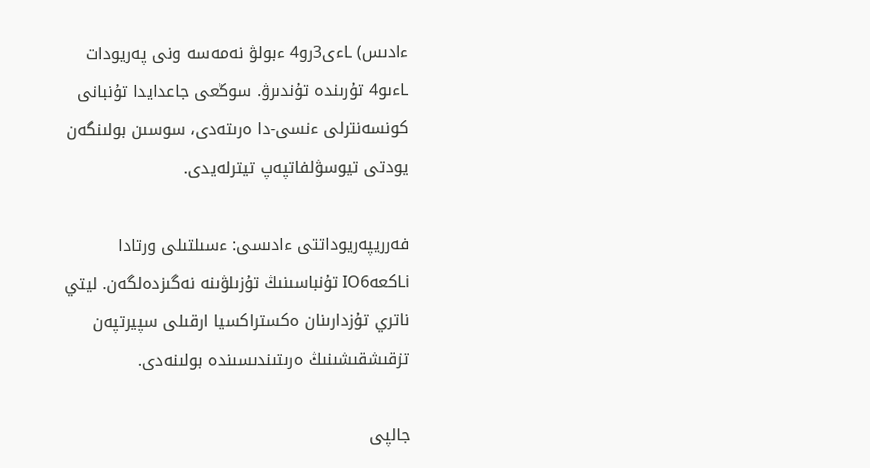ءادىس) Lءى3رو4 ءبولۋ نەمەسە ونى پەريودات Lءىو4 تۇرىندە تۇندىرۋ. سوڭعى جاعدايدا تۇنبانى كونسەنترلى ءنسى-دا ەرىتەدى، سوسىن بولىنگەن يودتى تيوسۋلفاتپەپ تيترلەيدى.

فەرريپەريوداتتى ءادىسى: ءسىلتىلى ورتادا LiكعەIO6 تۇنباسىنىڭ تۇزىلۋىنە نەگىزدەلگەن. ليتي ناتري تۇزدارىنان ەكستراكسيا ارقىلى سپيرتپەن تزقىشقىشىنىڭ ەرىتىندىسىندە بولىنەدى.

جالپى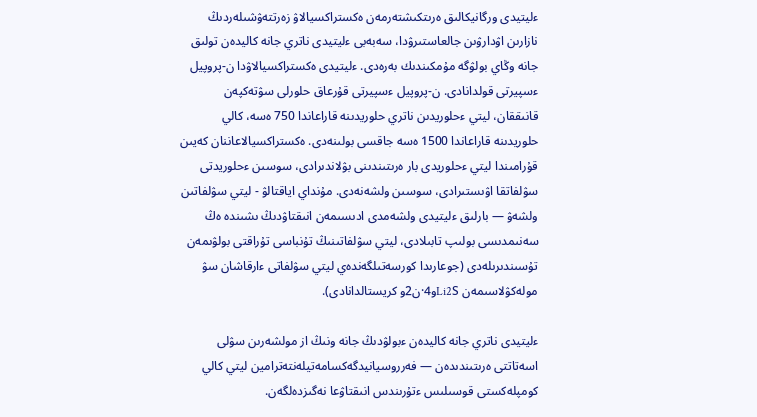ءليتيدى ورگانيكالىق ەرىتكىشتەرمەن ەكستراكسيالاۋ زەرتتەۋشىلەردىڭ نازارىن اۋدارۋىن جالعاستىرۋدا، سەبەبى ءليتيدى ناتري جانە كاليدەن تولىق جانە وڭاي بولۋگە مۇمكىندىك بەرەدى. ءليتيدى ەكستراكسيالاۋدا ن-پروپيل ءسپيرتى قولدانادى. ن-پروپيل ءسپيرتى قۇرعاق حلورلى سۋتەكپەن قانىققان، ليتي ءحلوريدىن ناتري حلوريدىنە قاراعاندا 750 ەسە، كالي حلوريدىنە قاراعاندا 1500 ەسە جاقسى بولىنەدى. ەكستراكسيالاعاننان كەيىن قۇرامىندا ليتي ءحلوريدى بار ەرىتىندىنى بۋلاندىرادى، سوسىن ءحلوريدتى سۋلفاتقا اۋىستىرادى، سوسىن ولشەنەدى. مۇنداي اياقتالۋ - ليتي سۋلفاتىن ولشەۋ — بارلىق ءليتيدى ولشەمدى ادىسىمەن انىقتاۋدىڭ ىشىندە ەڭ سەنىمدىسى بولىپ تابىلادى، ليتي سۋلفاتىنىڭ تۇنباسى تۇراقتى بولۋىمەن تۇسىندىرىلەدى (جوعارىدا كورسەتىلگەندەي ليتي سۋلفاتى ءارقاشان سۋ مولەكۋلاسىمەن Li2Sو4·ن2و كريستالدانادى).

ءليتيدى ناتري جانە كاليدەن ءبولۋدىڭ جانە ونىڭ از مولشەرىن سۋلى اسەتاتتى ەرىتىندىدەن — فەرروسيانيدگەكسامەتيلەنتەترامين ليتي كالي كومپلەكستى قوسىلىس ءتۇرىندس انىقتاۋعا نەگىزدەلگەن.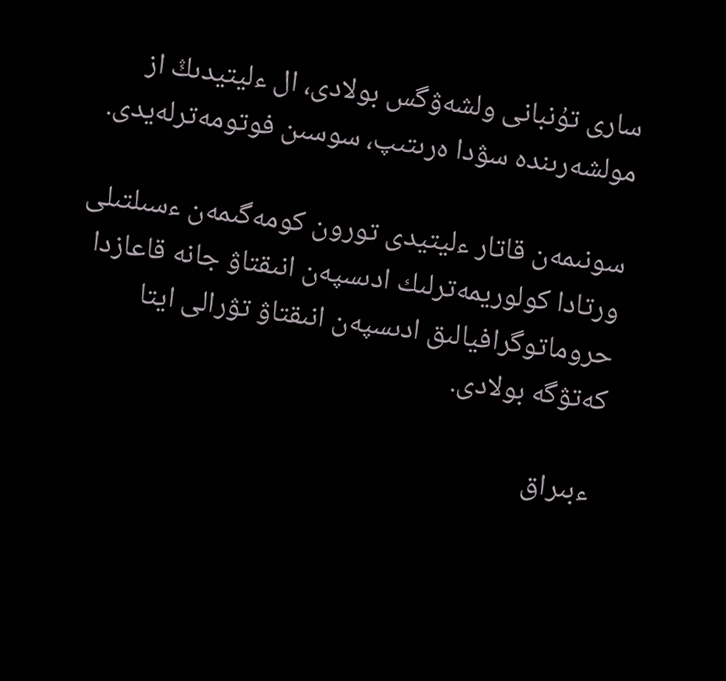سارى تۇنبانى ولشەۋگس بولادى، ال ءليتيدىڭ از مولشەرىندە سۋدا ەرىتىپ، سوسىن فوتومەترلەيدى.

سونىمەن قاتار ءليتيدى تورون كومەگىمەن ءسىلتىلى ورتادا كولوريمەترلىك ادىسپەن انىقتاۋ جانە قاعازدا حروماتوگرافيالىق ادىسپەن انىقتاۋ تۋرالى ايتا كەتۋگە بولادى.

 ءبىراق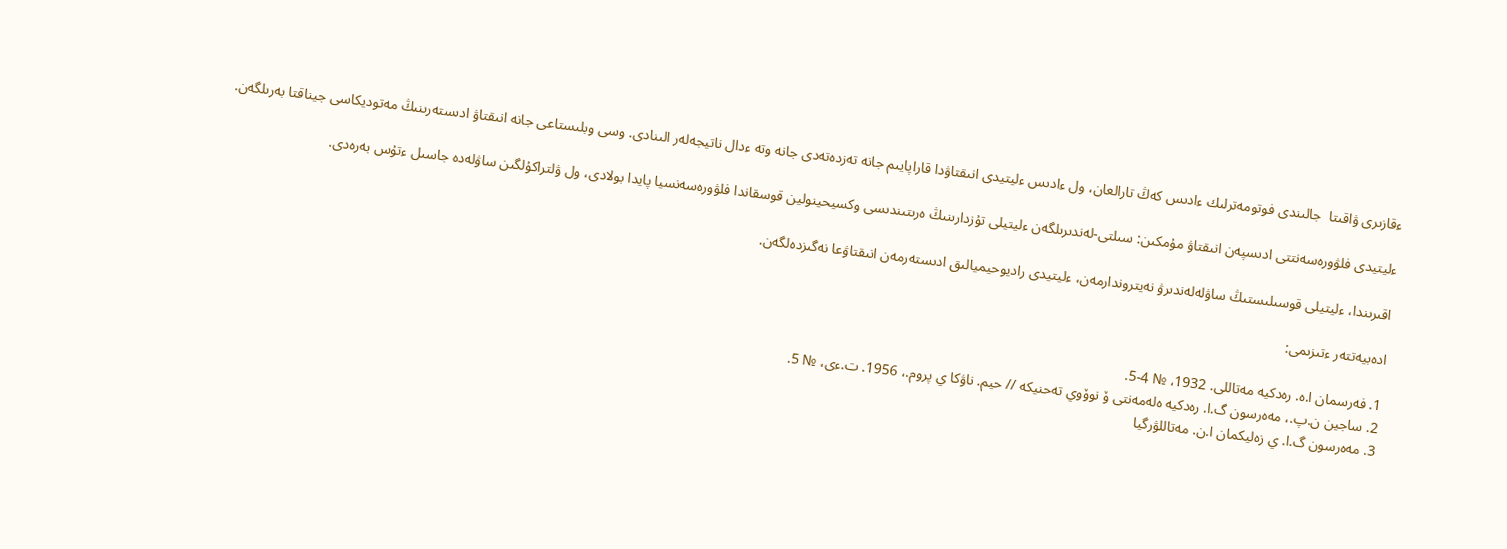ءقازىرى ۋاقىتا  جالىندى فوتومەترلىك ءادىس كەڭ تارالعان، ول ءادىس ءليتيدى انىقتاۋدا قاراپايىم جانە تەزدەتەدى جانە وتە ءدال ناتيجەلەر الىنادى. وسى وبلىستاعى جانە انىقتاۋ ادىستەرىنىڭ مەتوديكاسى جيناقتا بەرىلگەن.

ءليتيدى فلۋورەسەنتتى ادىسپەن انىقتاۋ مۇمكىن: سىلتى-لەندىرىلگەن ءليتيلى تۇزدارىنىڭ ەرىتىندىسى وكسيحينولين قوسقاندا فلۋورەسەنسيا پايدا بولادى، ول ۋلتراكۇلگىن ساۋلەدە جاسىل ءتۇس بەرەدى.

اقىرىندا، ءليتيلى قوسىلىستىڭ ساۋلەلەندىرۋ نەيتروندارمەن، ءليتيدى راديوحيميالىق ادىستەرمەن انىقتاۋعا نەگىزدەلگەن.

ادەبيەتتەر ءتىزىمى:

1. فەرسمان ا.ە. رەدكيە مەتاللى. 1932، № 4-5.
2. ساجين ن.پ.، مەەرسون گ.ا. رەدكيە ەلەمەنتى ۆ نوۆوي تەحنيكە // حيم. ناۋكا ي پروم.، 1956. ت.ءى، № 5.
3. مەەرسون گ.ا. ي زەليكمان ا.ن. مەتاللۋرگيا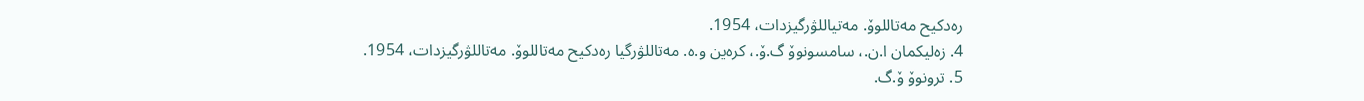رەدكيح مەتاللوۆ. مەتياللۋرگيزدات، 1954.
4. زەليكمان ا.ن.، سامسونوۆ گ.ۆ.، كرەين و.ە. مەتاللۋرگيا رەدكيح مەتاللوۆ. مەتاللۋرگيزدات، 1954.
5. ترونوۆ ۆ.گ.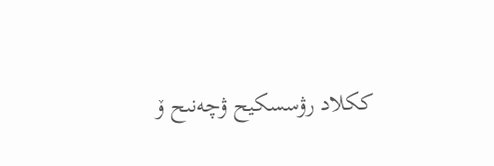ككلاد رۋسسكيح ۋچەنىح ۆ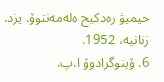حيميۋ رەدكيح ەلەمەنتوۆ. يزد. زنانيە، 1952.
6. ۆينوگرادوۆ ا.پ.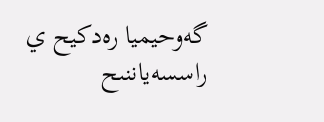گەوحيميا رەدكيح ي راسسەياننىح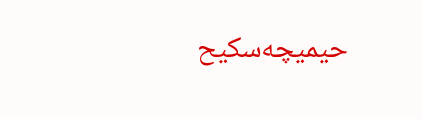حيميچەسكيح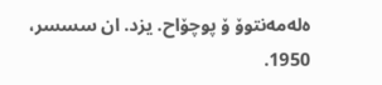ەلەمەنتوۆ ۆ پوچۆاح. يزد. ان سسسر، 1950.